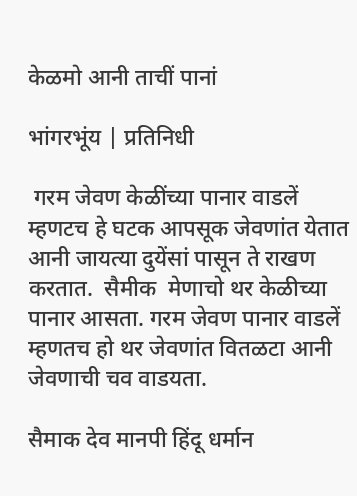केळमो आनी ताचीं पानां

भांगरभूंय | प्रतिनिधी

 गरम जेवण केळींच्या पानार वाडलें म्हणटच हे घटक आपसूक जेवणांत येतात आनी जायत्या दुयेंसां पासून ते राखण करतात.  सैमीक  मेणाचो थर केळीच्या पानार आसता. गरम जेवण पानार वाडलें म्हणतच हो थर जेवणांत वितळटा आनी जेवणाची चव वाडयता.

सैमाक देव मानपी हिंदू धर्मान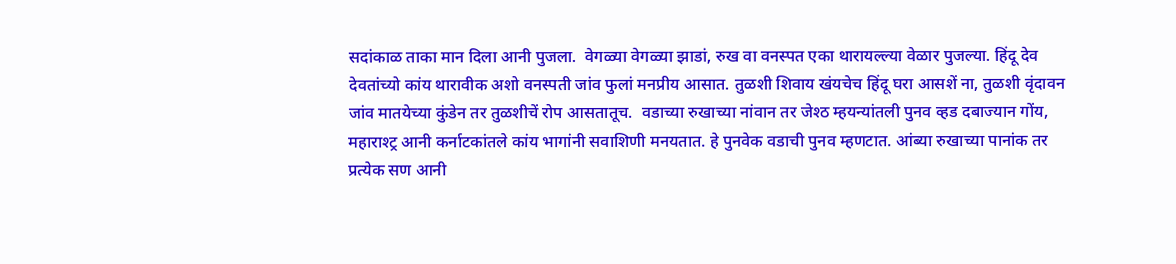सदांकाळ ताका मान दिला आनी पुजला.  वेगळ्या वेगळ्या झाडां, रुख वा वनस्पत एका थारायल्ल्या वेळार पुजल्या. हिंदू देव देवतांच्यो कांय थारावीक अशो वनस्पती जांव फुलां मनप्रीय आसात. तुळशी शिवाय खंयचेच हिंदू घरा आसशें ना, तुळशी वृंदावन जांव मातयेच्या कुंडेन तर तुळशीचें रोप आसतातूच.  वडाच्या रुखाच्या नांवान तर जेश्ठ म्हयन्यांतली पुनव व्हड दबाज्यान गोंय, महाराश्ट्र आनी कर्नाटकांतले कांय भागांनी सवाशिणी मनयतात. हे पुनवेक वडाची पुनव म्हणटात. आंब्या रुखाच्या पानांक तर प्रत्येक सण आनी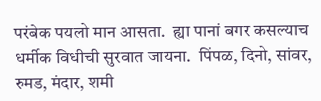परंबेक पयलो मान आसता.  ह्या पानां बगर कसल्याच धर्मीक विधीची सुरवात जायना.  पिंपळ, दिनो, सांवर, रुमड, मंदार, शमी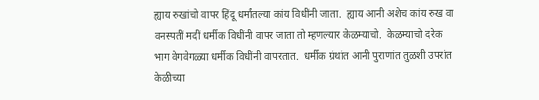ह्याय रुखांचो वापर हिंदू धर्मांतल्या कांय विधींनी जाता.  ह्याय आनी अशेच कांय रुख वा वनस्पतीं मदीं धर्मीक विधींनी वापर जाता तो म्हणल्यार केळम्याचो.  केळम्याचो दरेक भाग वेगवेगळ्या धर्मीक विधींनी वापरतात.  धर्मीक ग्रंथांत आनी पुराणांत तुळशी उपरांत केळीच्या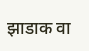झाडाक वा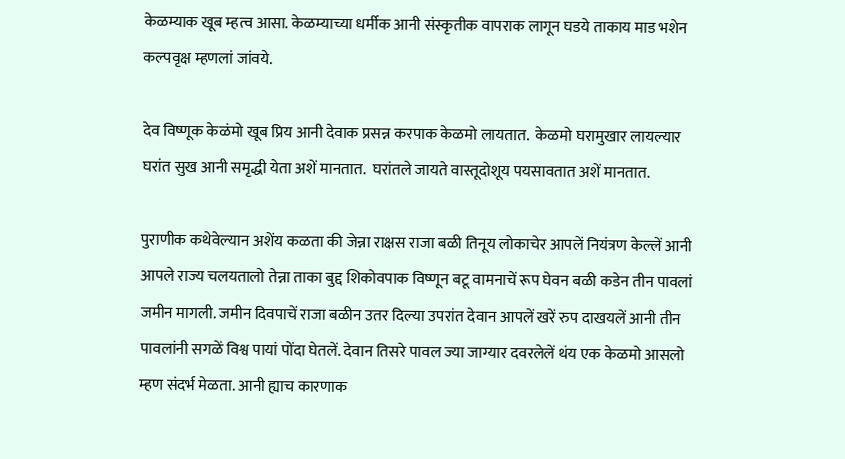केळम्याक खूब म्हत्व आसा. केळम्याच्या धर्मीक आनी संस्कृतीक वापराक लागून घडये ताकाय माड भशेन कल्पवृक्ष म्हणलां जांवये.

देव विष्णूक केळंमो खूब प्रिय आनी देवाक प्रसन्न करपाक केळमो लायतात.  केळमो घरामुखार लायल्यार घरांत सुख आनी समृद्धी येता अशें मानतात.  घरांतले जायते वास्तूदोशूय पयसावतात अशें मानतात.

पुराणीक कथेवेल्यान अशेंय कळता की जेन्ना राक्षस राजा बळी तिनूय लोकाचेर आपलें नियंत्रण केल्लें आनी आपले राज्य चलयतालो तेन्ना ताका बुद्द शिकोवपाक विष्णून बटू वामनाचें रूप घेवन बळी कडेन तीन पावलां जमीन मागली. जमीन दिवपाचें राजा बळीन उतर दिल्या उपरांत देवान आपलें खरें रुप दाखयलें आनी तीन पावलांनी सगळें विश्व पायां पोंदा घेतलें. देवान तिसरे पावल ज्या जाग्यार दवरलेलें थंय एक केळमो आसलो म्हण संदर्भ मेळता. आनी ह्याच कारणाक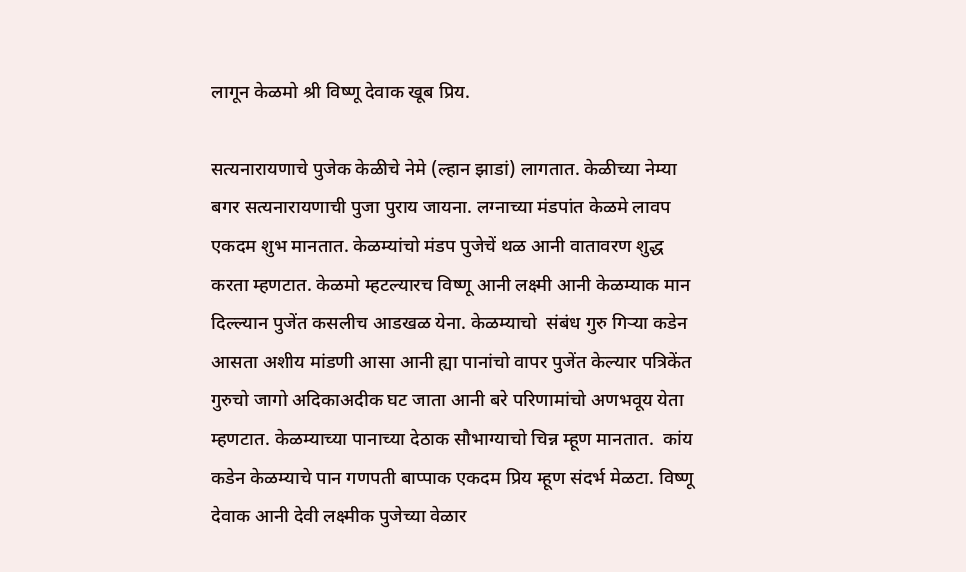लागून केळमो श्री विष्णू देवाक खूब प्रिय.

सत्यनारायणाचे पुजेक केळीचे नेमे (ल्हान झाडां) लागतात. केळीच्या नेम्या बगर सत्यनारायणाची पुजा पुराय जायना. लग्नाच्या मंडपांत केळमे लावप एकदम शुभ मानतात. केळम्यांचो मंडप पुजेचें थळ आनी वातावरण शुद्ध करता म्हणटात. केळमो म्हटल्यारच विष्णू आनी लक्ष्मी आनी केळम्याक मान दिल्ल्यान पुजेंत कसलीच आडखळ येना. केळम्याचो  संबंध गुरु गिऱ्या कडेन आसता अशीय मांडणी आसा आनी ह्या पानांचो वापर पुजेंत केल्यार पत्रिकेंत गुरुचो जागो अदिकाअदीक घट जाता आनी बरे परिणामांचो अणभवूय येता म्हणटात. केळम्याच्या पानाच्या देठाक सौभाग्याचो चिन्न म्हूण मानतात.  कांय कडेन केळम्याचे पान गणपती बाप्पाक एकदम प्रिय म्हूण संदर्भ मेळटा. विष्णू देवाक आनी देवी लक्ष्मीक पुजेच्या वेळार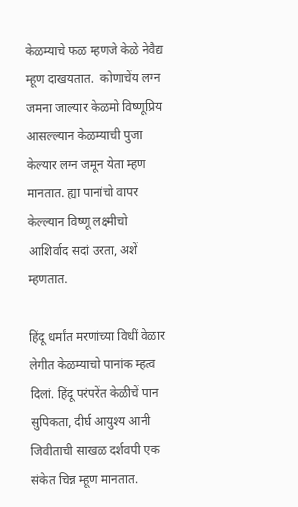केळम्याचे फळ म्हणजे केळे नेवैद्य म्हूण दाखयतात.  कोणाचेंय लग्न जमना जाल्यार केळमो विष्णूप्रिय आसल्ल्यान केळम्याची पुजा केल्यार लग्न जमून येता म्हण मानतात. ह्या पानांचो वापर केल्ल्यान विष्णू लक्ष्मीचो आशिर्वाद सदां उरता, अशें म्हणतात.

हिंदू धर्मांत मरणांच्या विधीं वेळार  लेगीत केळम्याचो पानांक म्हत्व दिलां. हिंदू परंपरेंत केळीचें पान सुपिकता, दीर्घ आयुश्य आनी जिवीताची साखळ दर्शवपी एक संकेत चिन्न म्हूण मानतात.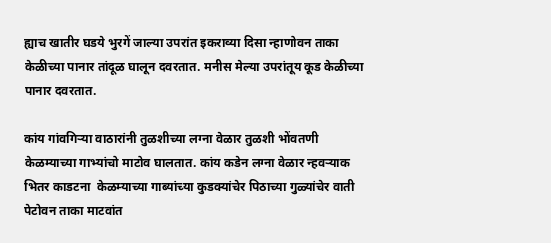ह्याच खातीर घडये भुरगें जाल्या उपरांत इकराव्या दिसा न्हाणोवन ताका केळीच्या पानार तांदूळ घालून दवरतात. मनीस मेल्या उपरांतूय कूड केळीच्या पानार दवरतात.

कांय गांवगिऱ्या वाठारांनी तुळशीच्या लग्ना वेळार तुळशी भोंवतणी  केळम्याच्या गाभ्यांचो माटोव घालतात. कांय कडेन लग्ना वेळार न्हवऱ्याक भितर काडटना  केळम्याच्या गाब्यांच्या कुडक्यांचेर पिठाच्या गुळ्यांचेर वाती पेटोवन ताका माटवांत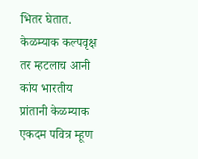भितर घेतात. केळम्याक कल्पवृक्ष तर म्हटलाच आनी कांय भारतीय प्रांतानी केळम्याक एकदम पवित्र म्हूण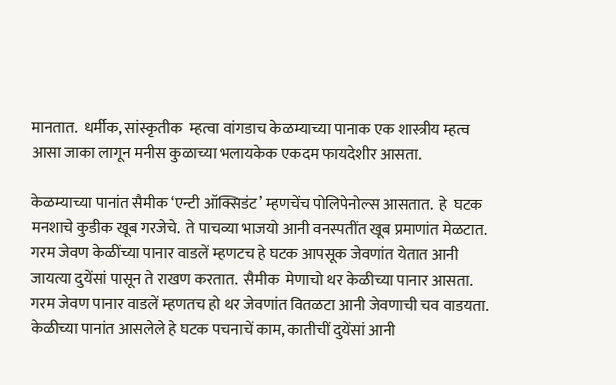मानतात.  धर्मीक, सांस्कृतीक  म्हत्वा वांगडाच केळम्याच्या पानाक एक शास्त्रीय म्हत्व आसा जाका लागून मनीस कुळाच्या भलायकेक एकदम फायदेशीर आसता.

केळम्याच्या पानांत सैमीक ‘एन्टी ऑक्सिडंट’ म्हणचेंच पोलिपेनोल्स आसतात.  हे  घटक मनशाचे कुडीक खूब गरजेचे.  ते पाचव्या भाजयो आनी वनस्पतींत खूब प्रमाणांत मेळटात.  गरम जेवण केळींच्या पानार वाडलें म्हणटच हे घटक आपसूक जेवणांत येतात आनी जायत्या दुयेंसां पासून ते राखण करतात.  सैमीक  मेणाचो थर केळीच्या पानार आसता. गरम जेवण पानार वाडलें म्हणतच हो थर जेवणांत वितळटा आनी जेवणाची चव वाडयता.  केळीच्या पानांत आसलेले हे घटक पचनाचें काम, कातीचीं दुयेंसां आनी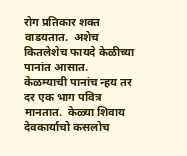रोग प्रतिकार शक्त वाडयतात.  अशेच कितलेशेच फायदे केळीच्या पानांत आसात.  केळम्याची पानांच न्हय तर दर एक भाग पवित्र मानतात.  केळ्या शिवाय देवकार्याचो कसलोच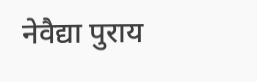नेवैद्या पुराय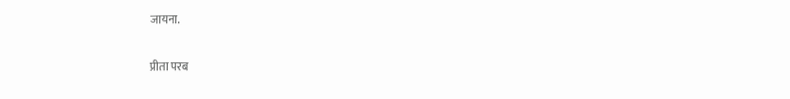जायना.

प्रीता परब